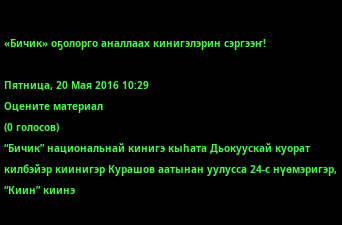«Бичик» оҕолорго аналлаах кинигэлэрин сэргээҥ!

Пятница, 20 Мая 2016 10:29
Оцените материал
(0 голосов)
“Бичик” национальнай кинигэ кыһата Дьокуускай куорат килбэйэр киинигэр Курашов аатынан уулусса 24-с нүөмэригэр, “Киин” киинэ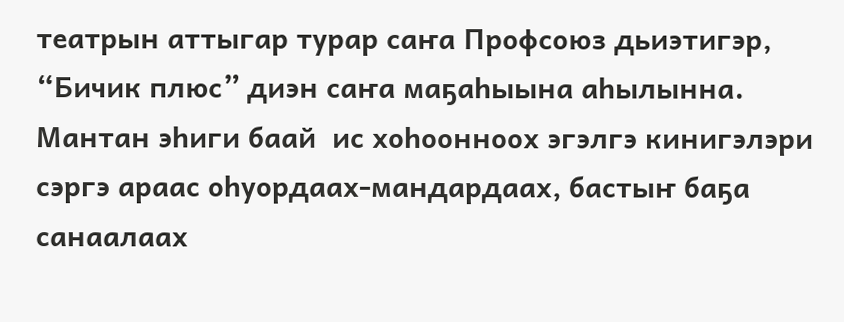театрын аттыгар турар саҥа Профсоюз дьиэтигэр, “Бичик плюс” диэн саҥа маҕаһыына аһылынна. Мантан эһиги баай  ис хоһоонноох эгэлгэ кинигэлэри сэргэ араас оһуордаах-мандардаах, бастыҥ баҕа санаалаах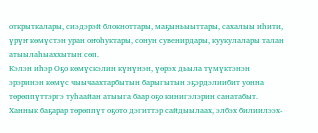открыткалары, сиэдэрэй блокноттары, маҕыньыыттары, сахалыы иһити, үрүҥ көмүстэн уран оҥоһуктары, сонун сувенирдары, куукулалары талан атыылаһыаххытын сөп.
Кэлэн иһэр Оҕо көмүскэлин күнүнэн, үөрэх дьыла түмүктэнэн эрэринэн көмүс чыычаахтарбытын барыгытын эҕэрдэлиибит уонна төрөппүттэргэ туһаайан атыыга баар оҕо кинигэлэрин санатабыт. Ханнык баҕарар төрөппүт оҕото дэгиттэр сайдыылаах, элбэх билиилээх-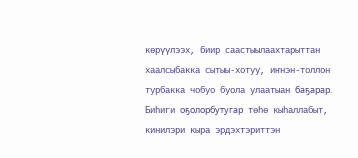көрүүлээх, биир саастыылаахтарыттан хаалсыбакка сытыы-хотуу, иҥнэн-толлон турбакка чобуо буола улаатыан баҕарар. Биһиги оҕолорбутугар төһө кыһаллабыт, кинилэри кыра эрдэхтэриттэн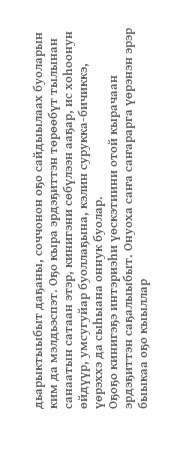дьарыктыыбыт даҕаны, соччонон оҕо сайдыылаах буоларын ким да мэлдьэспэт. Оҕо кыра эрдэҕиттэн төрөөбүт тылынан санаатын сатаан этэр, кинигэни сөбүлээн ааҕар, ис хоһоонун өйдүүр, умсугуйар буоллаҕына, кэлин сурукка-бичиккэ, үөрэххэ да сыһыана оннук буолар.
Оҕоҕо кинигэҕэ интэриэһи үөскэтиини отой кырачаан эрдэҕиттэн саҕалыыбыт. Онуоха саҥа саҥарарга үөрэнэн эрэр быыкаа оҕо кыыллар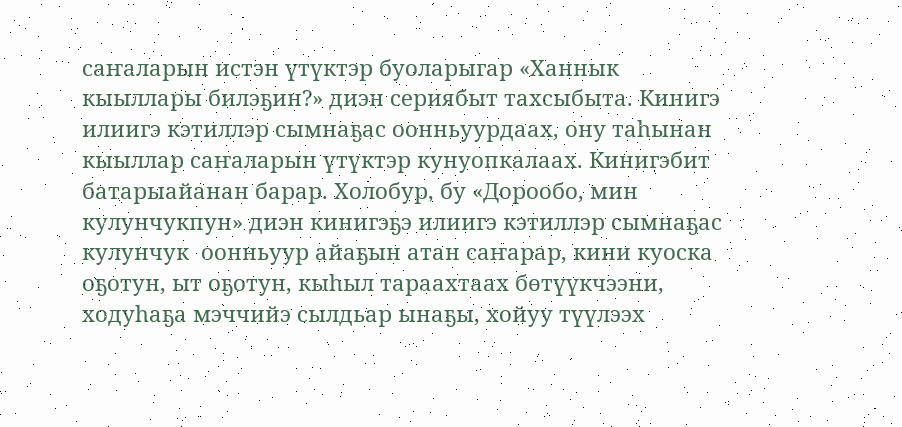саҥаларын истэн үтүктэр буоларыгар «Ханнык кыыллары билэҕин?» диэн сериябыт тахсыбыта. Кинигэ илиигэ кэтиллэр сымнаҕас оонньуурдаах, ону таһынан кыыллар саҥаларын үтүктэр кунуопкалаах. Кинигэбит батарыайанан барар. Холобур, бу «Дорообо, мин кулунчукпун» диэн кинигэҕэ илиигэ кэтиллэр сымнаҕас кулунчук  оонньуур айаҕын атан саҥарар, кини куоска оҕотун, ыт оҕотун, кыһыл тараахтаах бөтүүкчээни, ходуһаҕа мэччийэ сылдьар ынаҕы, хойуу түүлээх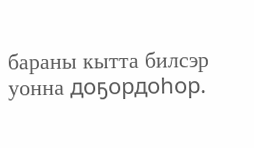бараны кытта билсэр уонна доҕордоһор.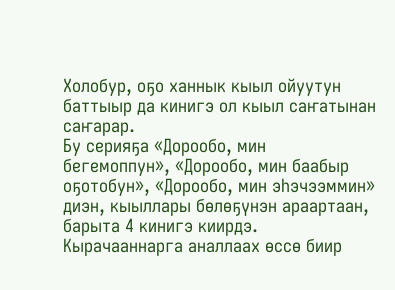Холобур, оҕо ханнык кыыл ойуутун баттыыр да кинигэ ол кыыл саҥатынан саҥарар.
Бу серияҕа «Дорообо, мин бегемоппун», «Дорообо, мин баабыр оҕотобун», «Дорообо, мин эһэчээммин» диэн, кыыллары бөлөҕүнэн араартаан, барыта 4 кинигэ киирдэ.
Кырачааннарга аналлаах өссө биир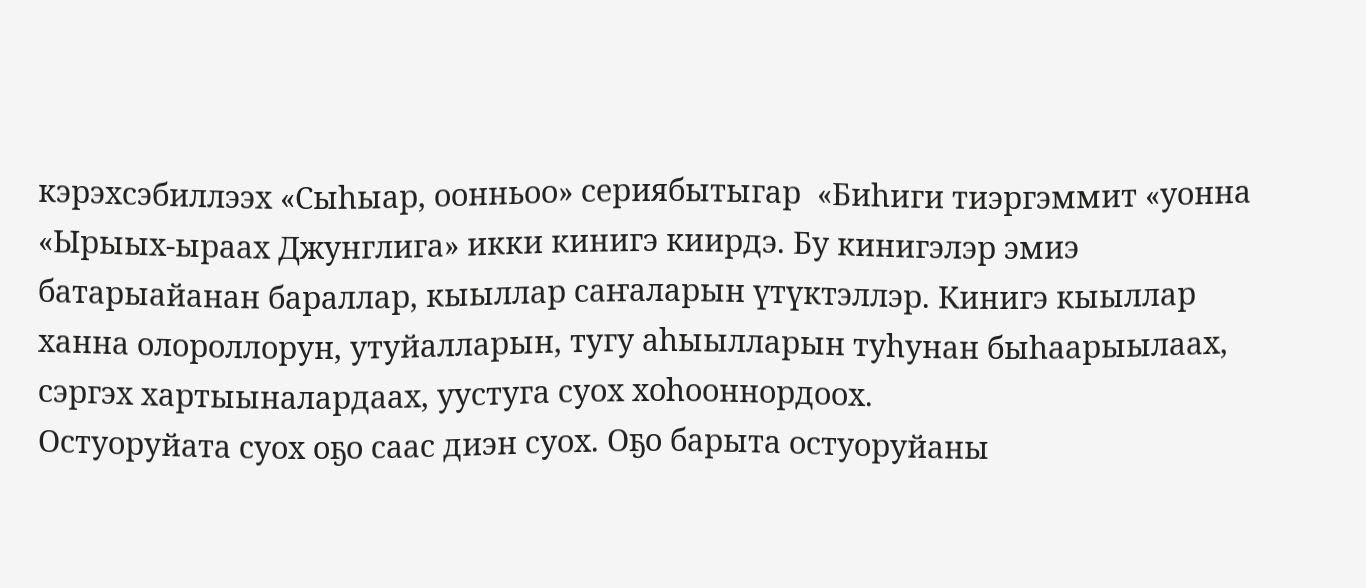кэрэхсэбиллээх «Сыһыар, оонньоо» сериябытыгар  «Биһиги тиэргэммит «уонна «Ырыых-ыраах Джунглига» икки кинигэ киирдэ. Бу кинигэлэр эмиэ батарыайанан бараллар, кыыллар саҥаларын үтүктэллэр. Кинигэ кыыллар ханна олороллорун, утуйалларын, тугу аһыылларын туһунан быһаарыылаах, сэргэх хартыыналардаах, уустуга суох хоһооннордоох.
Остуоруйата суох оҕо саас диэн суох. Оҕо барыта остуоруйаны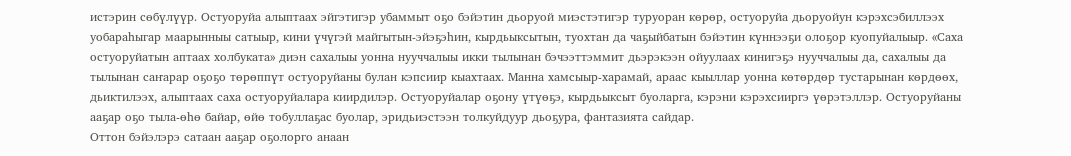истэрин сөбүлүүр. Остуоруйа алыптаах эйгэтигэр убаммыт оҕо бэйэтин дьоруой миэстэтигэр туруоран көрөр, остуоруйа дьоруойун кэрэхсэбиллээх уобараһыгар маарынныы сатыыр, кини үчүгэй майгытын-эйэҕэһин, кырдьыксытын, туохтан да чаҕыйбатын бэйэтин күннээҕи олоҕор куопуйалыыр. «Саха остуоруйатын аптаах холбуката» диэн сахалыы уонна нууччалыы икки тылынан бэчээттэммит дьэрэкээн ойуулаах кинигэҕэ нууччалыы да, сахалыы да тылынан саҥарар оҕоҕо төрөппүт остуоруйаны булан кэпсиир кыахтаах. Манна хамсыыр-харамай, араас кыыллар уонна көтөрдөр тустарынан көрдөөх, дьиктилээх, алыптаах саха остуоруйалара киирдилэр. Остуоруйалар оҕону үтүөҕэ, кырдьыксыт буоларга, кэрэни кэрэхсииргэ үөрэтэллэр. Остуоруйаны ааҕар оҕо тыла-өһө байар, өйө тобуллаҕас буолар, эридьиэстээн толкуйдуур дьоҕура, фантазията сайдар.
Оттон бэйэлэрэ сатаан ааҕар оҕолорго анаан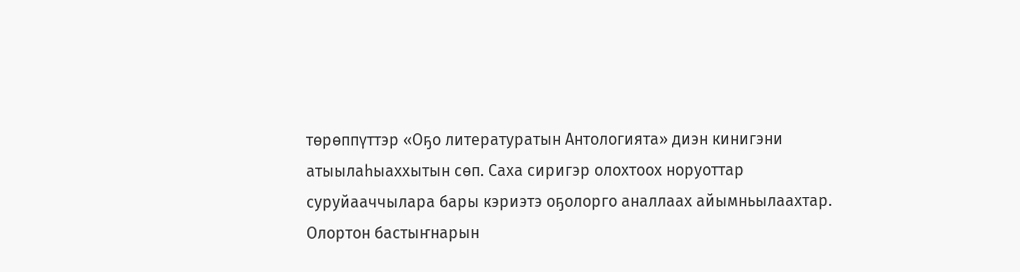төрөппүттэр «Оҕо литературатын Антологията» диэн кинигэни атыылаһыаххытын сөп. Саха сиригэр олохтоох норуоттар суруйааччылара бары кэриэтэ оҕолорго аналлаах айымньылаахтар. Олортон бастыҥнарын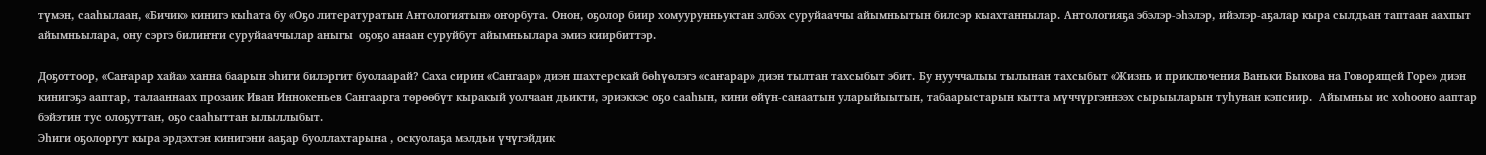түмэн, сааһылаан, «Бичик» кинигэ кыһата бу «Оҕо литературатын Антологиятын» оҥорбута. Онон, оҕолор биир хомуурунньуктан элбэх суруйааччы айымньытын билсэр кыахтаннылар. Антологияҕа эбэлэр-эһэлэр, ийэлэр-аҕалар кыра сылдьан таптаан аахпыт айымньылара, ону сэргэ билиҥҥи суруйааччылар аныгы  оҕоҕо анаан суруйбут айымньылара эмиэ киирбиттэр.

Доҕоттоор, «Саҥарар хайа» ханна баарын эһиги билэргит буолаарай? Саха сирин «Сангаар» диэн шахтерскай бөһүөлэгэ «саҥарар» диэн тылтан тахсыбыт эбит. Бу нууччалыы тылынан тахсыбыт «Жизнь и приключения Ваньки Быкова на Говорящей Горе» диэн кинигэҕэ ааптар, талааннаах прозаик Иван Иннокеньев Сангаарга төрөөбүт кыракый уолчаан дьикти, эриэккэс оҕо сааһын, кини өйүн-санаатын уларыйыытын, табаарыстарын кытта мүччүргэннээх сырыыларын туһунан кэпсиир.  Айымньы ис хоһооно ааптар бэйэтин тус олоҕуттан, оҕо сааһыттан ылыллыбыт.
Эһиги оҕолоргут кыра эрдэхтэн кинигэни ааҕар буоллахтарына , оскуолаҕа мэлдьи үчүгэйдик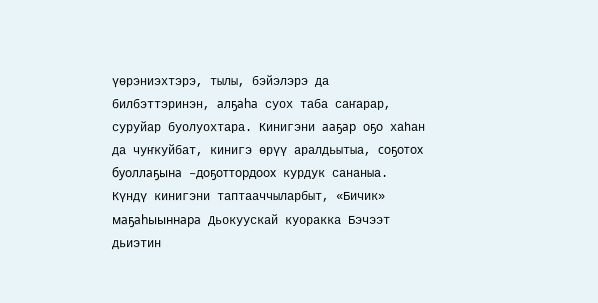үөрэниэхтэрэ, тылы, бэйэлэрэ да билбэттэринэн, алҕаһа суох таба саҥарар, суруйар буолуохтара. Кинигэни ааҕар оҕо хаһан да чуҥкуйбат, кинигэ өрүү аралдьытыа, соҕотох буоллаҕына –доҕоттордоох курдук сананыа.
Күндү кинигэни таптааччыларбыт, «Бичик» маҕаһыыннара Дьокуускай куоракка Бэчээт дьиэтин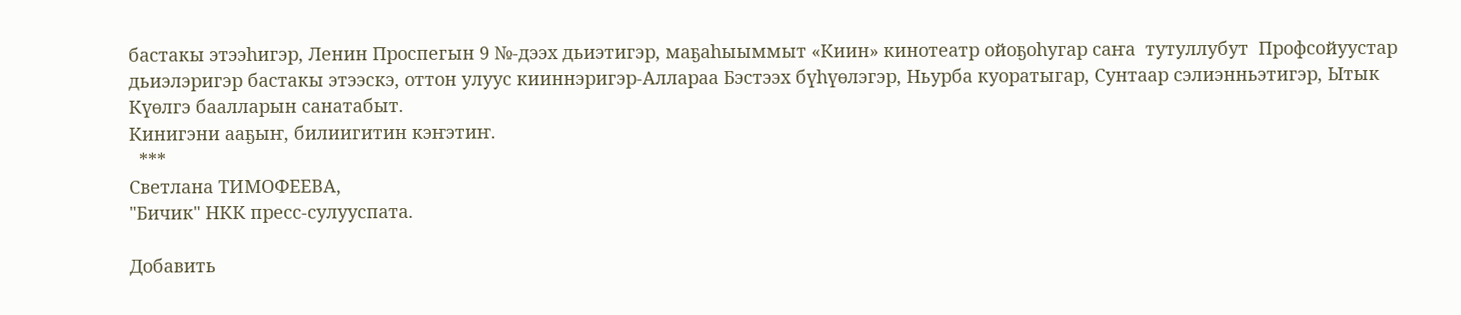бастакы этээһигэр, Ленин Проспегын 9 №-дээх дьиэтигэр, маҕаһыыммыт «Киин» кинотеатр ойоҕоһугар саҥа  тутуллубут  Профсойуустар дьиэлэригэр бастакы этээскэ, оттон улуус кииннэригэр-Аллараа Бэстээх бүһүөлэгэр, Ньурба куоратыгар, Сунтаар сэлиэнньэтигэр, Ытык Күөлгэ баалларын санатабыт.
Кинигэни ааҕыҥ, билиигитин кэҥэтиҥ.
  ***
Светлана ТИМОФЕЕВА,
"Бичик" НКК пресс-сулууспата.

Добавить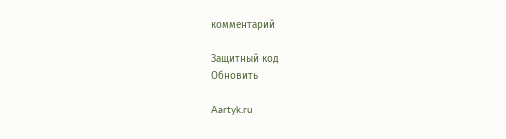комментарий

Защитный код
Обновить

Aartyk.ru